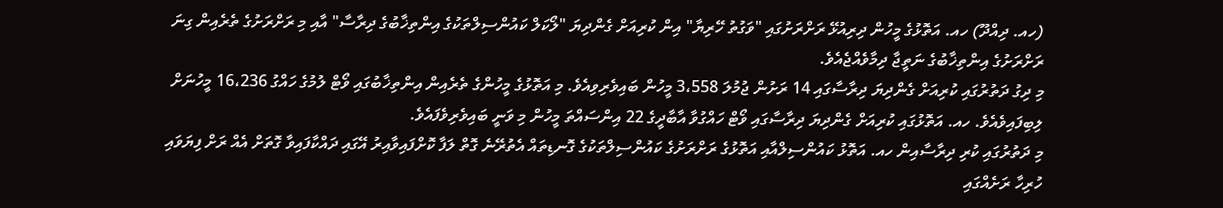(ހއ. ދިއްދޫ) ހއ. އަތޮޅުގެ މީހުން ދިރިއުޅޭ ރަށްރަށުގައި "ވަގުތު ހޭރިޔާ" އިން ކުރިއަށް ގެންދިޔަ "ލޯކަލް ކައުންސިލްތަކުގެ އިންތިޚާބުގެ ދިރާސާ" އާއި މި ރަށްރަށުގެ ތެރެއިން ގިނަ ރަށްރަށުގެ އިންތިޚާބުގެ ނަތީޖާ ދިމާވެއްޖެއެވެ.
މި ދިގު ދަތުރުގައި ކުރިއަށް ގެންދިޔަ ދިރާސާގައި 14 ރަށުން ޖުމުލަ 3،558 މީހުން ބައިވެރިވިއެވެ. މި އަތޮޅުގެ މީހުންގެ ތެރެއިން އިންތިޚާބުގައި ވޯޓް ލުމުގެ ހައްގު 16،236 މީހުނަށް ލިބިފައިވެއެވެ. ހއ. އަތޮޅުގައި ކުރިއަށް ގެންދިޔަ ދިރާސާގައި ވޯޓް ހައްގުވާ އާބާދީގެ 22 އިންސައްތަ މީހުން މި ވަނީ ބައިވެރިވެފައެވެ.
މި ދަތުރުގައި ކުރި ދިރާސާއިން ހއ. އަތޮޅު ކައުންސިލްއާއި އަތޮޅުގެ ރަށްރަށުގެ ކައުންސިލްތަކުގެ ގޮނޑިތައް އެތުރޭނެ ގޮތް ލަފާ ކޮށްފައިވާއިރު އޭގައި ދައްކާފައިވާ ގޮތަށް އެއް ރަށް ފިޔަވައި ހުރިހާ ރަށެއްގައި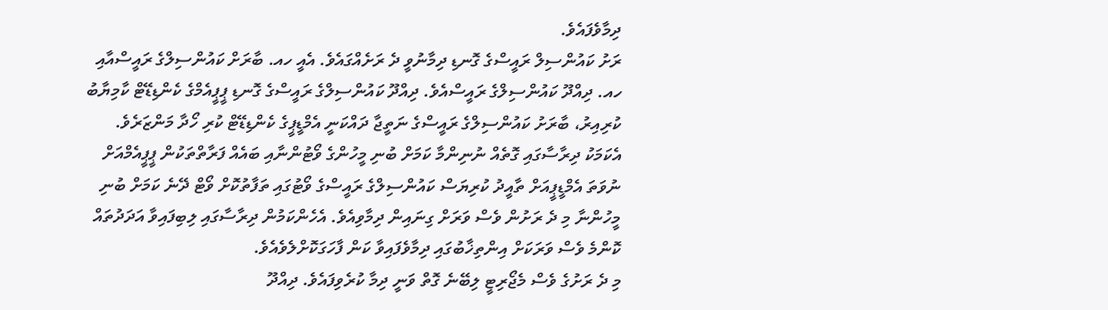ދިމާވެފައެވެ.
ރަށު ކައުންސިލް ރައީސްގެ ގޮނޑި ދިމާނުވީ ދެ ރަށެއްގައެވެ. އެއީ ހއ. ބާރަށް ކައުންސިލްގެ ރައީސްއާއި ހއ. ދިއްދޫ ކައުންސިލްގެ ރައީސްއެވެ. ދިއްދޫ ކައުންސިލްގެ ރައީސްގެ ގޮނޑި ޕީޕީއެމްގެ ކެންޑިޑޭޓް ކާމިޔާބު ކުރިއިރު، ބާރަށު ކައުންސިލްގެ ރައީސްގެ ނަތީޖާ ދައްކަނީ އެމްޑީޕީގެ ކެންޑިޑޭޓް ކުރި ހޯދާ މަންޒަރެވެ.
އެކަމަކު ދިރާސާގައި ގޮތެއް ނުނިންމާ ކަމަށް ބުނި މީހުންގެ ވޯޓުންނާއި ބައެއް ފަރާތްތަކުން ޕީޕީއެމްއަށް ނުވަތަ އެމްޑީޕީއަށް ތާއީދު ކުރިޔަސް ކައުންސިލްގެ ރައީސްގެ ވޯޓުގައި ތަފާތުކޮށް ވޯޓް ދޭނެ ކަމަށް ބުނި މީހުންނާ މި ދެ ރަށުން ވެސް ވަރަށް ގިނައިން ދިމާވިއެވެ. އެހެންކަމުން ދިރާސާގައި ލިބިފައިވާ އަދަދުތައް ކޮންމެ ވެސް ވަރަކަށް އިންތިޚާބުގައި ދިމާވެފައިވާ ކަން ފާހަގަކޮށްލެވެއެވެ.
މި ދެ ރަށުގެ ވެސް މެޖޯރިޓީ ލިބޭނެ ގޮތް ވަނީ ދިމާ ކުރެވިފައެވެ. ދިއްދޫ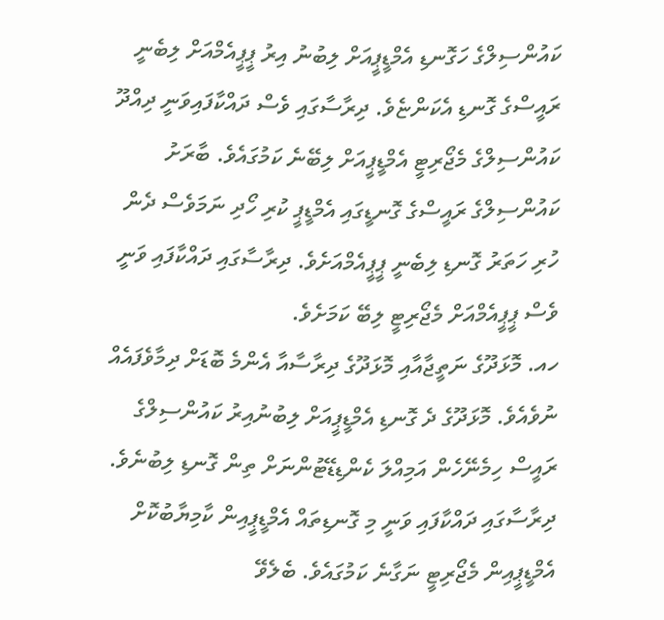ކައުންސިލްގެ ހަގޮނޑި އެމްޑީޕީއަށް ލިބުނު އިރު ޕީޕީއެމްއަށް ލިބެނީ ރައީސްގެ ގޮނޑި އެކަންޏެވެ. ދިރާސާގައި ވެސް ދައްކާފައިވަނީ ދިއްދޫ ކައުންސިލްގެ މެޖޯރިޓީ އެމްޑީޕީއަށް ލިބޭނެ ކަމުގައެވެ. ބާރަށު ކައުންސިލްގެ ރައީސްގެ ގޮނޑީގައި އެމްޑީޕީ ކުރި ހޯދި ނަމަވެސް ދެން ހުރި ހަތަރު ގޮނޑި ލިބެނީ ޕީޕީއެމްއަށެވެ. ދިރާސާގައި ދައްކާފައި ވަނީ ވެސް ޕީޕީއެމްއަށް މެޖޯރިޓީ ލިބޭ ކަމަށެވެ.
ހއ. މޮޅަދޫގެ ނަތީޖާއާއި މޮޅަދޫގެ ދިރާސާއާ އެންމެ ބޮޑަށް ދިމާވެފައެއް ނުވެއެވެ. މޮޅަދޫގެ ދެ ގޮނޑި އެމްޑީޕީއަށް ލިބުނުއިރު ކައުންސިލްގެ ރައީސް ހިމެނޭހެން އަމިއްލަ ކެންޑިޑޭޓުންނަށް ތިން ގޮނޑި ލިބުނެވެ. ދިރާސާގައި ދައްކާފައި ވަނީ މި ގޮނޑިތައް އެމްޑީޕީއިން ކާމިޔާބުކޮށް އެމްޑީޕީއިން މެޖޯރިޓީ ނަގާނެ ކަމުގައެވެ. ބެލެވޭ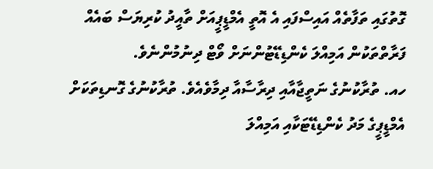ގޮތުގައި ތަފާތެއް އައިސްފައި އެ އޮތީ އެމްޑީޕީއަށް ތާއީދު ކުރިޔަސް ބައެއް ފަރާތްތަކުން އަމިއްލަ ކެންޑިޑޭޓުންނަށް ވޯޓް ދިނުމުންނެވެ.
ހއ. ތުރާކުނުގެ ނަތީޖާއާއި ދިރާސާއާ ދިމާވެއެވެ. ތުރާކުނުގެ ގޮނޑިތަކަށް އެމްޑީޕީގެ މަދު ކެންޑިޑޭޓަކާއި އަމިއްލަ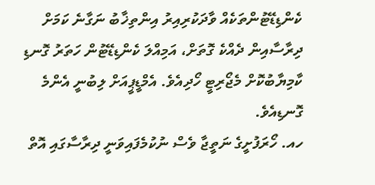ކެންޑިޑޭޓުންތަކެއް ވާދަކުރިއިރު އިންތިޚާބު ނަގާނެ ކަމަށް ދިރާސާއިން ދެއްކެ ގޮތަށް، އަމިއްލަ ކެންޑިޑޭޓުން ހަތަރު ގޮނޑި ކާމިޔާބުކޮށް މެޖޯރިޓީ ހޯދިއެވެ. އެމްޑީޕީއަށް ލިބުނީ އެންމެ ގޮނޑިއެވެ.
ހއ. ހޯރަފުށީގެ ނަތީޖާ ވެސް ނުކުމެފައިވަނީ ދިރާސާގައި އޮތް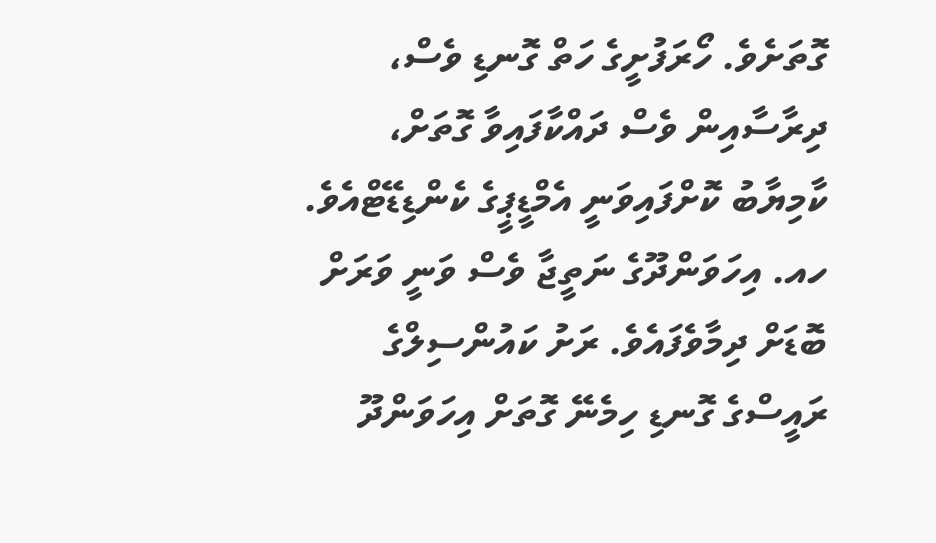ގޮތަށެވެ. ހޯރަފުށީގެ ހަތް ގޮނޑި ވެސް، ދިރާސާއިން ވެސް ދައްކާފައިވާ ގޮތަށް، ކާމިޔާބު ކޮށްފައިވަނީ އެމްޑީޕީގެ ކެންޑިޑޭޓްއެވެ.
ހއ. އިހަވަންދޫގެ ނަތީޖާ ވެސް ވަނީ ވަރަށް ބޮޑަށް ދިމާވެފައެވެ. ރަށު ކައުންސިލްގެ ރައީސްގެ ގޮނޑި ހިމެނޭ ގޮތަށް އިހަވަންދޫ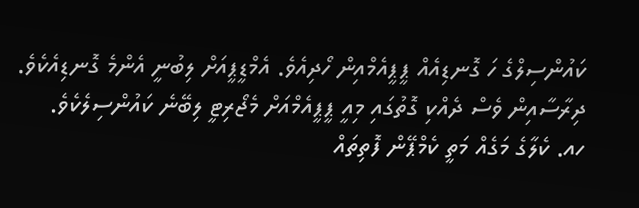ކައުންސިލްގެ ހަ ގޮނޑިއެއް ޕީޕީއެމްއިން ހޯދިއެވެ. އެމްޑީޕީއަށް ލިބުނީ އެންމެ ގޮނޑިއެކެވެ. ދިރާސާއިން ވެސް ދެއްކި ގޮތުގައި މިއީ ޕީޕީއެމްއަށް މެޖޯރިޓީ ލިބޭނެ ކައުންސިލެކެވެ.
ހއ. ކެލާގެ މަގެއް މަތީ ކެމްޕޭން ފޮތިތައް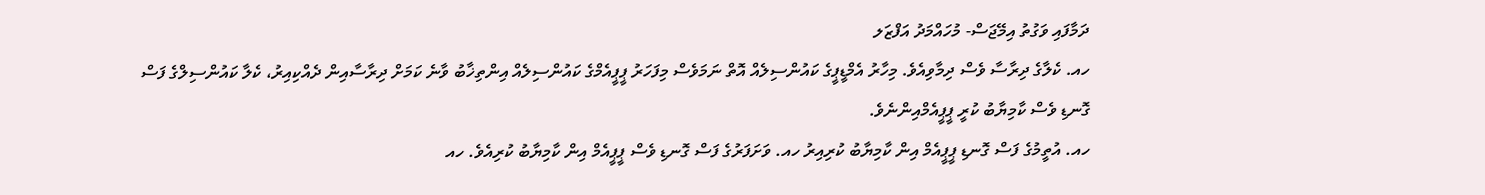ދަމާފައި ވަގުތު އިމޭޖަސް- މުހައްމަދު އަފްޒަލ
ހއ. ކެލާގެ ދިރާސާ ވެސް ދިމާވިއެވެ. މިހާރު އެމްޑީޕީގެ ކައުންސިލެއް އޮތް ނަމަވެސް މިފަހަރު ޕީޕީއެމްގެ ކައުންސިލެއް އިންތިޚާބު ވާނެ ކަމަށް ދިރާސާއިން ދެއްކިއިރު، ކެލާ ކައުންސިލްގެ ފަސް ގޮނޑި ވެސް ކާމިޔާބު ކުރީ ޕީޕީއެމްއިންނެވެ.
ހއ. އުތީމުގެ ފަސް ގޮނޑި ޕީޕީއެމް އިން ކާމިޔާބު ކުރިއިރު ހއ. ވަށަފަރުގެ ފަސް ގޮނޑި ވެސް ޕީޕީއެމް އިން ކާމިޔާބު ކުރިއެވެ. ހއ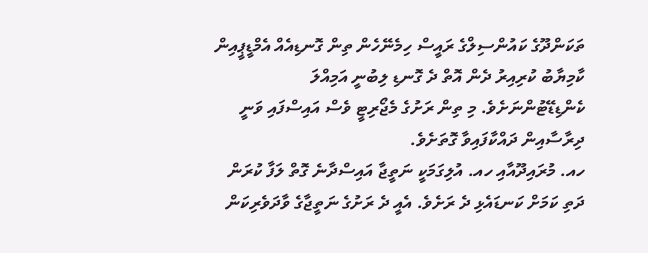ތަކަންދޫގެ ކައުންސިލްގެ ރައީސް ހިމެނޭހެން ތިން ގޮނޑިއެއް އެމްޑީޕީއިން ކާމިޔާބު ކުރިއިރު ދެން އޮތް ދެ ގޮނޑި ލިބުނީ އަމިއްލަ ކެންޑިޑޭޓުންނަށެވެ. މި ތިން ރަށުގެ މެޖޯރިޓީ ވެސް އައިސްފައި ވަނީ ދިރާސާއިން ދައްކާފައިވާ ގޮތަށެވެ.
ހއ. މުރައިދޫއާއި ހއ. އުލިގަމަކީ ނަތީޖާ އައިސްދާނެ ގޮތް ލަފާ ކުރަން ދަތި ކަމަށް ކަނޑައެޅި ދެ ރަށެވެ. އެއީ ދެ ރަށުގެ ނަތީޖާގެ ވާދަވެރިކަން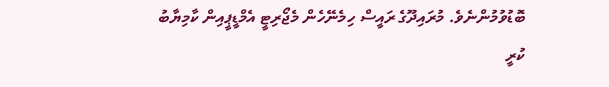ބޮޑުވުމުންނެވެ. މުރައިދޫގެ ރައީސް ހިމެނޭހެން މެޖޯރިޓީ އެމްޑީޕީއިން ކާމިޔާބު ކުރީ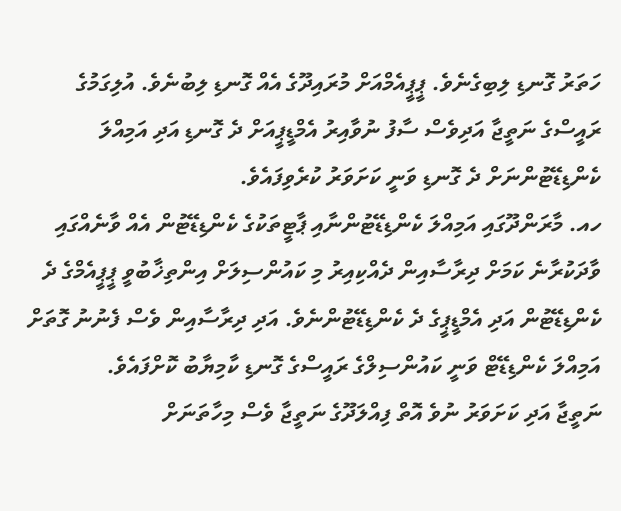ހަތަރު ގޮނޑި ލިބިގެނެވެ. ޕީޕީއެމްއަށް މުރައިދޫގެ އެއް ގޮނޑި ލިބުނެވެ. އުލިގަމުގެ ރައީސްގެ ނަތީޖާ އަދިވެސް ސާފު ނުވާއިރު އެމްޑީޕީއަށް ދެ ގޮނޑި އަދި އަމިއްލަ ކެންޑިޑޭޓުންނަށް ދެ ގޮނޑި ވަނީ ކަށަވަރު ކުރެވިފައެވެ.
ހއ. މާރަންދޫގައި އަމިއްލަ ކެންޑިޑޭޓުންނާއި ޕާޓީތަކުގެ ކެންޑިޑޭޓުން އެއް ވާނެއްގައި ވާދަކުރާނެ ކަމަށް ދިރާސާއިން ދެއްކިއިރު މި ކައުންސިލަށް އިންތިޚާބުވީ ޕީޕީއެމްގެ ދެ ކެންޑިޑޭޓުން އަދި އެމްޑީޕީގެ ދެ ކެންޑިޑޭޓުންނެވެ. އަދި ދިރާސާއިން ވެސް ފެނުނު ގޮތަށް އަމިއްލަ ކެންޑިޑޭޓް ވަނީ ކައުންސިލްގެ ރައީސްގެ ގޮނޑި ކާމިޔާބު ކޮށްފައެވެ.
ނަތީޖާ އަދި ކަށަވަރު ނުވެ އޮތް ފިއްލަދޫގެ ނަތީޖާ ވެސް މިހާތަނަށް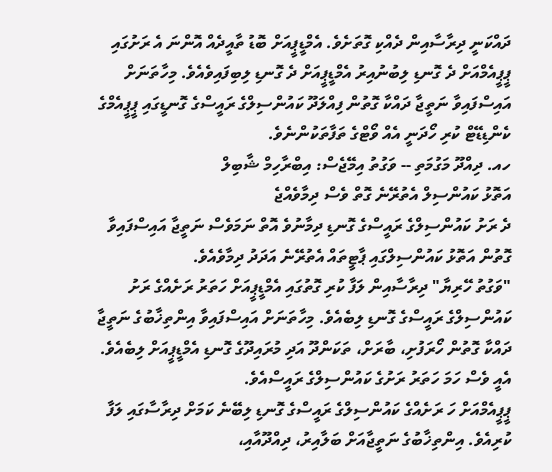ދައްކަނީ ދިރާސާއިން ދެއްކި ގޮތަށެވެ. އެމްޑީޕީއަށް ބޮޑު ތާއީދެއް އޮންނަ އެ ރަށުގައި ޕީޕީއެމްއަށް ދެ ގޮނޑި ލިބުނުއިރު އެމްޑީޕީއަށް ދެ ގޮނޑި ލިބިފައިވެއެވެ. މިހާތަނަށް އައިސްފައިވާ ނަތީޖާ ދައްކާ ގޮތުން ފިއްލަދޫ ކައުންސިލްގެ ރައީސްގެ ގޮނޑީގައި ޕީޕީއެމްގެ ކެންޑިޑޭޓް ކުރި ހޯދަނީ އެއް ވޯޓްގެ ތަފާތަކުންނެވެ.
ހއ. ދިއްދޫ މަގުމަތި -- ވަގުތު އިމޭޖެސް: އިބްރާހިމް ޝާބިލް
އަތޮޅު ކައުންސިލް އެތުރޭނެ ގޮތް ވެސް ދިމާވެއްޖެ
ދެ ރަށު ކައުންސިލްގެ ރައީސްގެ ގޮނޑި ދިމާނުވެ އޮތް ނަމަވެސް ނަތީޖާ އައިސްފައިވާ ގޮތުން އަތޮޅު ކައުންސިލްގައި ޕާޓީތައް އެތުރޭނެ އަދަދު ދިމާވެއެވެ.
"ވަގުތު ހޭރިޔާ" ދިރާސާއިން ލަފާ ކުރި ގޮތުގައި އެމްޑީޕީއަށް ހަތަރު ރަށެއްގެ ރަށު ކައުންސިލްގެ ރައީސްގެ ގޮނޑި ލިބެއެވެ. މިހާތަނަށް އައިސްފައިވާ އިންތިޚާބުގެ ނަތީޖާ ދައްކާ ގޮތުން ހޯރަފުށި، ބާރަށް، ތަކަންދޫ އަދި މުރައިދޫގެ ގޮނޑި އެމްޑީޕީއަށް ލިބެއެވެ. އެއީ ވެސް ހަމަ ހަތަރު ރަށުގެ ކައުންސިލްގެ ރައީސްއެވެ.
ޕީޕީއެމްއަށް ހަ ރަށެއްގެ ކައުންސިލްގެ ރައީސްގެ ގޮނޑި ލިބޭނެ ކަމަށް ދިރާސާގައި ލަފާ ކުރިއެވެ. އިންތިޚާބުގެ ނަތީޖާއަށް ބަލާއިރު، ދިއްދޫއާއި،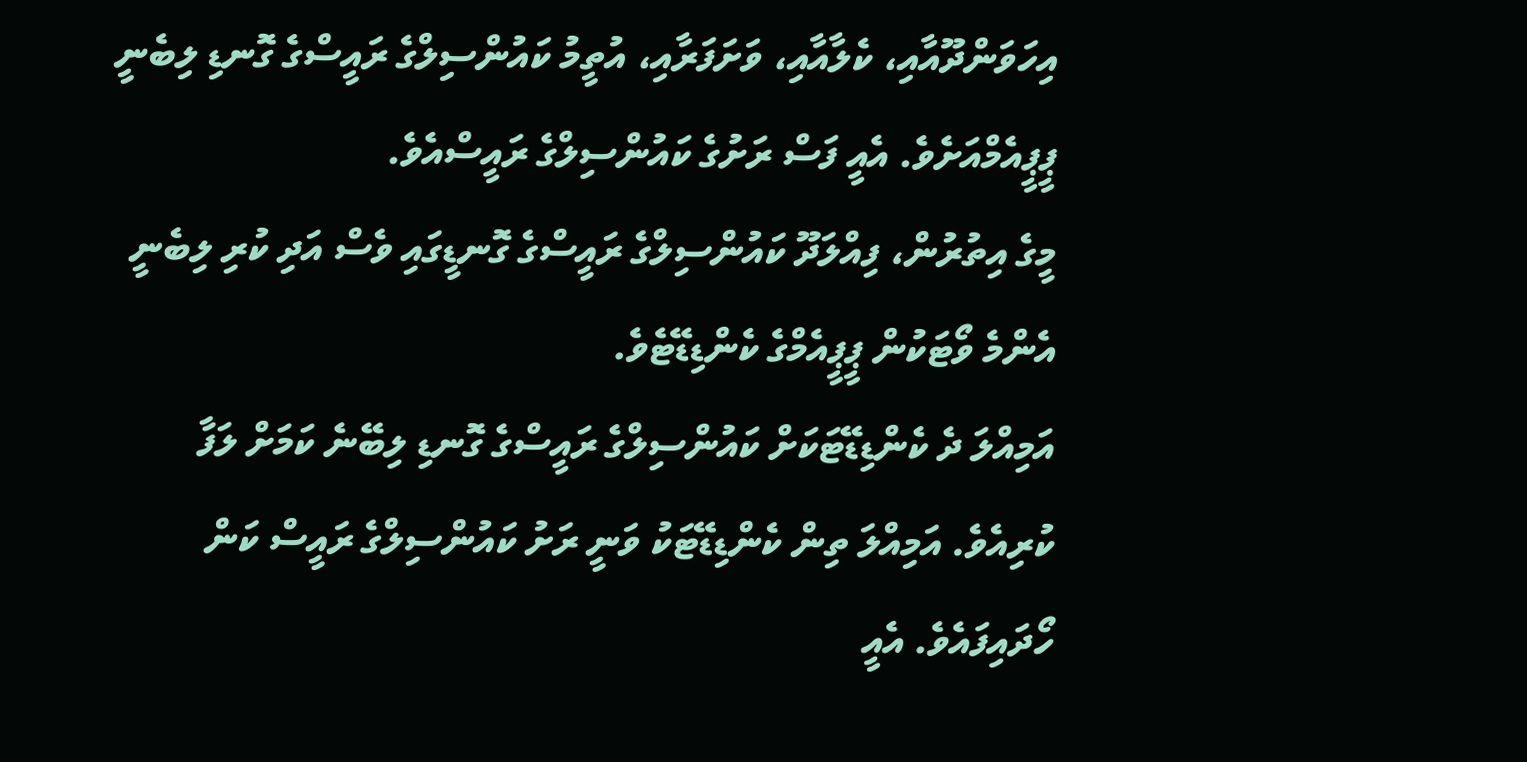އިހަވަންދޫއާއި، ކެލާއާއި، ވަށަފަރާއި، އުތީމު ކައުންސިލްގެ ރައީސްގެ ގޮނޑި ލިބެނީ ޕީޕީއެމްއަށެވެ. އެއީ ފަސް ރަށުގެ ކައުންސިލްގެ ރައީސްއެވެ.
މީގެ އިތުރުން، ފިއްލަދޫ ކައުންސިލްގެ ރައީސްގެ ގޮނޑީގައި ވެސް އަދި ކުރި ލިބެނީ އެންމެ ވޯޓަކުން ޕީޕީއެމްގެ ކެންޑިޑޭޓެވެ.
އަމިއްލަ ދެ ކެންޑިޑޭޓަކަށް ކައުންސިލްގެ ރައީސްގެ ގޮނޑި ލިބޭނެ ކަމަށް ލަފާ ކުރިއެވެ. އަމިއްލަ ތިން ކެންޑިޑޭޓަކު ވަނީ ރަށު ކައުންސިލްގެ ރައީސް ކަން ހޯދައިފައެވެ. އެއީ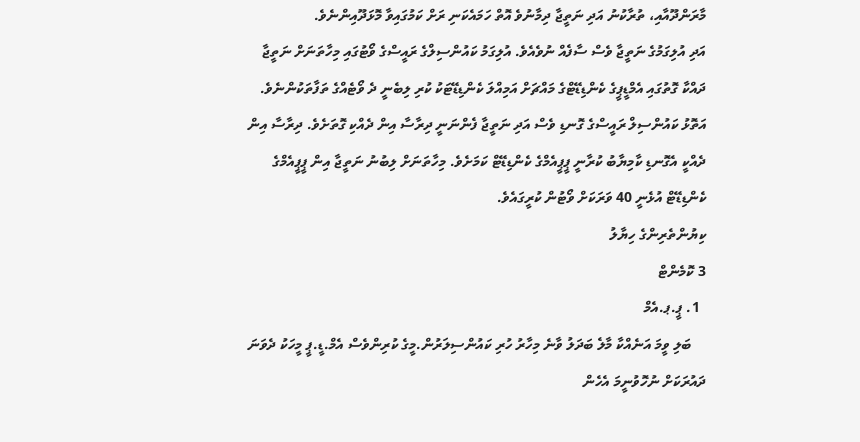މާރަންދޫއާއި، ތުރާކުނު އަދި ނަތީޖާ ދިމާނުވެ އޮތް ހަމައެކަނި ރަށް ކަމުގައިވާ މޮޅަދޫއިންނެވެ.
އަދި އުލިގަމުގެ ނަތީޖާ ވެސް ސާފެއް ނުވެއެވެ. އުލިގަމު ކައުންސިލްގެ ރައީސްގެ ވޯޓުގައި މިހާތަނަށް ނަތީޖާ ދައްކާ ގޮތުގައި އެމްޑީޕީގެ ކެންޑިޑޭޓްގެ މައްޗަށް އަމިއްލަ ކެންޑިޑޭޓަކު ކުރި ލިބެނީ ދެ ވޯޓެއްގެ ތަފާތަކުންނެވެ.
އަތޮޅު ކައުންސިލް ރައީސްގެ ގޮނޑި ވެސް އަދި ނަތީޖާ ފެންނަނީ ދިރާސާ އިން ދެއްކި ގޮތަށެވެ. ދިރާސާ އިން ދެއްކީ އެގޮނޑި ކާމިޔާބު ކުރާނީ ޕީޕީއެމްގެ ކެންޑިޑޭޓް ކަމަށެވެ. މިހާތަނަށް ލިބުނު ނަތީޖާ އިން ޕީޕީއެމްގެ ކެންޑިޑޭޓް އުޅެނީ 40 ވަރަކަށް ވޯޓުން ކުރީގައެވެ.
ކިޔުންތެރިންގެ ހިޔާލު
3 ކޮމެންޓް
  1. ޕީ.ޕ.އެމް
    ބަލި ވީމަ އަނެއްކާ މާލެ ބަދަލު ވާނެ މިހާރު ހުރި ކައުންސިލަރުން.މީގެ ކުރިންވެސް އެމް.ޑީ.ޕީ މީހަކު ދެވަނަ ދައުރަކަށް ނުހޮވުނީމަ އެހެން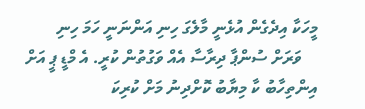މީހަކާ އިދެގެން އުޅެނީ މާލެގަ ހިނި އަންނަނީ ހަމަ ހިނި
    ވަރަށް ސުންޕާ ދިރާސާ އެއް ވަގުތުން ކުރީ. އެ މްޑީ ޕީ އަށް އިންތިހާބު ކާ މިޔާބު ކޮށްދިނު މަށް ކުރިކަ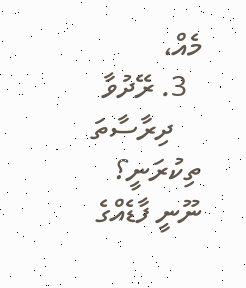މެއް،
  3. ރޭދުވާ
    ދިރާސާތަ ތިކުރަނީ؟ ނޫނީ ފާޑެއްގެ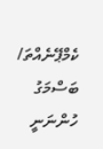ކެމްޕޭނެއްތަ/ ބަސްމަގު ހުންނަނީ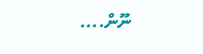ނޫން....